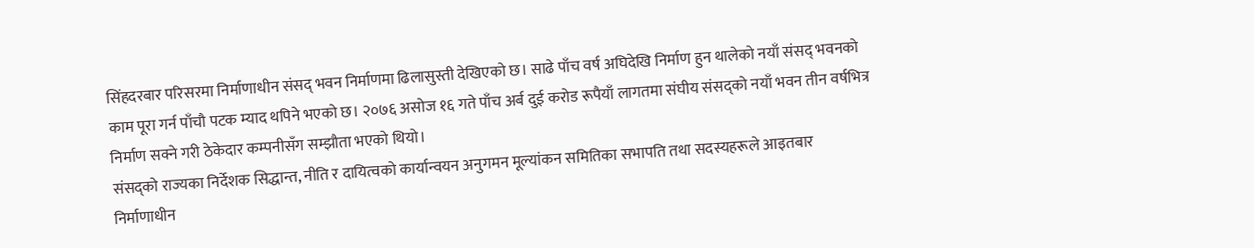सिंहदरबार परिसरमा निर्माणाधीन संसद् भवन निर्माणमा ढिलासुस्ती देखिएको छ। साढे पाँच वर्ष अघिदेखि निर्माण हुन थालेको नयाँ संसद् भवनको काम पूरा गर्न पाँचौ पटक म्याद थपिने भएको छ। २०७६ असोज १६ गते पाँच अर्ब दुई करोड रूपैयाँ लागतमा संघीय संसद्को नयाँ भवन तीन वर्षभित्र निर्माण सक्ने गरी ठेकेदार कम्पनीसँग सम्झौता भएको थियो।
संसद्को राज्यका निर्देशक सिद्धान्त, नीति र दायित्वको कार्यान्वयन अनुगमन मूल्यांकन समितिका सभापति तथा सदस्यहरूले आइतबार निर्माणाधीन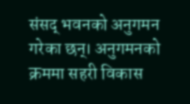संसद् भवनको अनुगमन गरेका छन्। अनुगमनको क्रममा सहरी विकास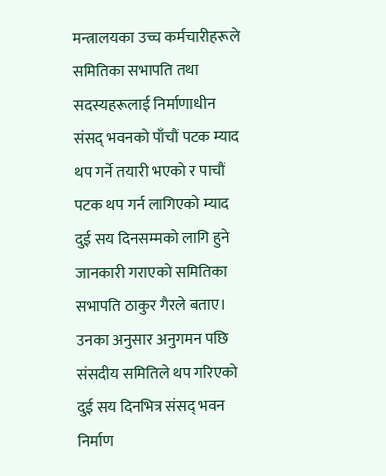मन्त्रालयका उच्च कर्मचारीहरूले समितिका सभापति तथा सदस्यहरूलाई निर्माणाधीन संसद् भवनको पाँचौं पटक म्याद थप गर्ने तयारी भएको र पाचौं पटक थप गर्न लागिएको म्याद दुई सय दिनसम्मको लागि हुने जानकारी गराएको समितिका सभापति ठाकुर गैरले बताए।
उनका अनुसार अनुगमन पछि संसदीय समितिले थप गरिएको दुई सय दिनभित्र संसद् भवन निर्माण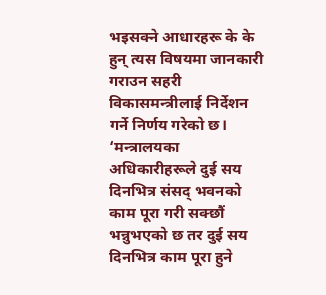भइसक्ने आधारहरू के के हुन् त्यस विषयमा जानकारी गराउन सहरी विकासमन्त्रीलाई निर्देशन गर्ने निर्णय गरेको छ। ‘मन्त्रालयका अधिकारीहरूले दुई सय दिनभित्र संसद् भवनको काम पूरा गरी सक्छौं भन्नुभएको छ तर दुई सय दिनभित्र काम पूरा हुने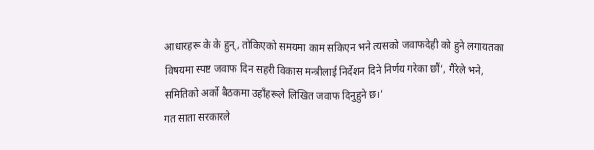आधारहरू के के हुन्, तोकिएको समयमा काम सकिएन भने त्यसको जवाफदेही को हुने लगायतका विषयमा स्पष्ट जवाफ दिन सहरी विकास मन्त्रीलाई निर्देशन दिने निर्णय गरेका छौं’, गैरेले भने, समितिको अर्को बैठकमा उहाँहरूले लिखित जवाफ दिनुहुने छ।’
गत साता सरकारले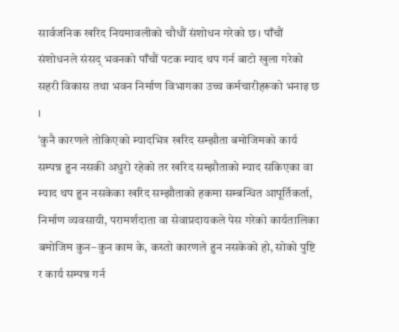सार्वजनिक खरिद नियमावलीको चौधौं संशोधन गरेको छ। पाँचौं संशोधनले संसद् भवनको पाँचौं पटक म्याद थप गर्न बाटो खुला गरेको सहरी विकास तथा भवन निर्माण विभागका उच्च कर्मचारीहरूको भनाइ छ ।
‘कुनै कारणले तोकिएको म्यादभित्र खरिद सम्झौता बमोजिमको कार्य सम्पन्न हुन नसकी अधुरो रहेको तर खरिद सम्झौताको म्याद सकिएका वा म्याद थप हुन नसकेका खरिद सम्झौताको हकमा सम्बन्धित आपूर्तिकर्ता, निर्माण व्यवसायी, परामर्शदाता वा सेवाप्रदायकले पेस गरेको कार्यतालिका बमोजिम कुन–कुन काम के, कस्तो कारणले हुन नसकेको हो, सोको पुष्टि र कार्य सम्पन्न गर्न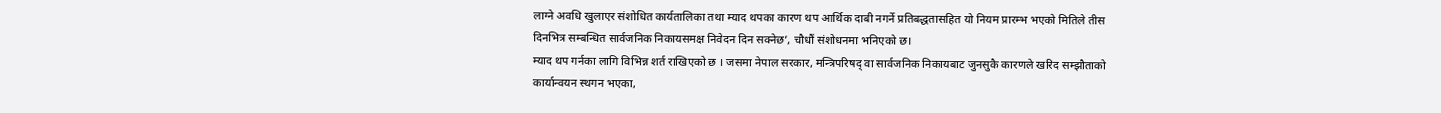लाग्ने अवधि खुलाएर संशोधित कार्यतालिका तथा म्याद थपका कारण थप आर्थिक दाबी नगर्ने प्रतिबद्धतासहित यो नियम प्रारम्भ भएको मितिले तीस दिनभित्र सम्बन्धित सार्वजनिक निकायसमक्ष निवेदन दिन सक्नेछ’, चौधौं संशोधनमा भनिएको छ।
म्याद थप गर्नका लागि विभिन्न शर्त राखिएको छ । जसमा नेपाल सरकार, मन्त्रिपरिषद् वा सार्वजनिक निकायबाट जुनसुकै कारणले खरिद सम्झौताको कार्यान्वयन स्थगन भएका,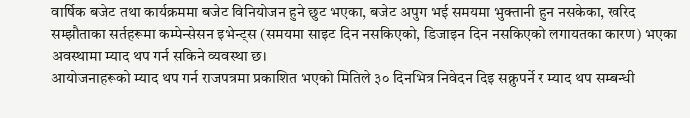वार्षिक बजेट तथा कार्यक्रममा बजेट विनियोजन हुने छुट भएका, बजेट अपुग भई समयमा भुक्तानी हुन नसकेका, खरिद सम्झौताका सर्तहरूमा कम्पेन्सेसन इभेन्ट्स (समयमा साइट दिन नसकिएको, डिजाइन दिन नसकिएको लगायतका कारण) भएका अवस्थामा म्याद थप गर्न सकिने व्यवस्था छ।
आयोजनाहरूको म्याद थप गर्न राजपत्रमा प्रकाशित भएको मितिले ३० दिनभित्र निवेदन दिइ सक्नुपर्ने र म्याद थप सम्बन्धी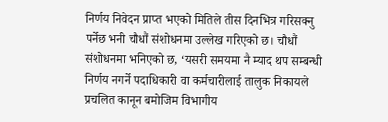निर्णय निवेदन प्राप्त भएको मितिले तीस दिनभित्र गरिसक्नु पर्नेछ भनी चौधौं संशोधनमा उल्लेख गरिएको छ। चौधौं संशोधनमा भनिएको छ, ‘यसरी समयमा नै म्याद थप सम्बन्धी निर्णय नगर्ने पदाधिकारी वा कर्मचारीलाई तालुक निकायले प्रचलित कानून बमोजिम विभागीय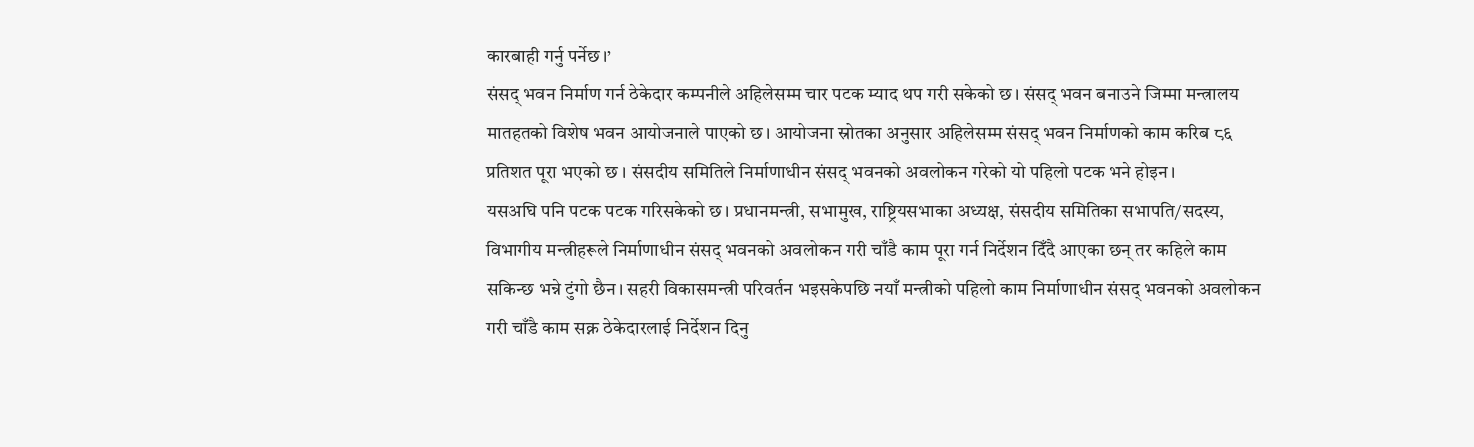कारबाही गर्नु पर्नेछ।’
संसद् भवन निर्माण गर्न ठेकेदार कम्पनीले अहिलेसम्म चार पटक म्याद थप गरी सकेको छ। संसद् भवन बनाउने जिम्मा मन्त्रालय मातहतको विशेष भवन आयोजनाले पाएको छ। आयोजना स्रोतका अनुसार अहिलेसम्म संसद् भवन निर्माणको काम करिब ८६ प्रतिशत पूरा भएको छ । संसदीय समितिले निर्माणाधीन संसद् भवनको अवलोकन गरेको यो पहिलो पटक भने होइन।
यसअघि पनि पटक पटक गरिसकेको छ। प्रधानमन्त्री, सभामुख, राष्ट्रियसभाका अध्यक्ष, संसदीय समितिका सभापति/सदस्य, विभागीय मन्त्रीहरूले निर्माणाधीन संसद् भवनको अवलोकन गरी चाँडै काम पूरा गर्न निर्देशन दिँदै आएका छन् तर कहिले काम सकिन्छ भन्ने टुंगो छैन। सहरी विकासमन्त्री परिवर्तन भइसकेपछि नयाँ मन्त्रीको पहिलो काम निर्माणाधीन संसद् भवनको अवलोकन गरी चाँडै काम सक्न ठेकेदारलाई निर्देशन दिनु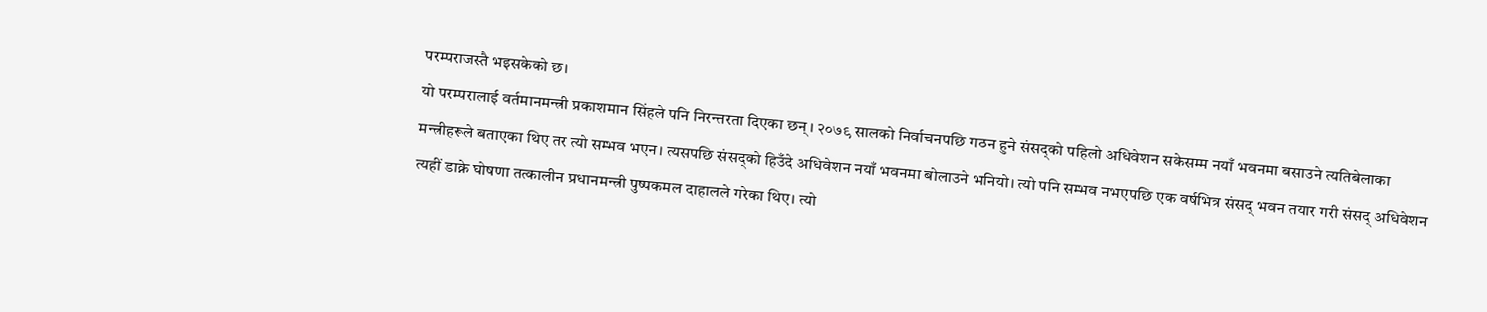परम्पराजस्तै भइसकेको छ।
यो परम्परालाई वर्तमानमन्त्री प्रकाशमान सिंहले पनि निरन्तरता दिएका छन्। २०७९ सालको निर्वाचनपछि गठन हुने संसद्को पहिलो अधिवेशन सकेसम्म नयाँ भवनमा बसाउने त्यतिबेलाका मन्त्रीहरूले बताएका थिए तर त्यो सम्भव भएन। त्यसपछि संसद्को हिउँदे अधिवेशन नयाँ भवनमा बोलाउने भनियो। त्यो पनि सम्भव नभएपछि एक वर्षभित्र संसद् भवन तयार गरी संसद् अधिवेशन त्यहीं डाक्ने घोषणा तत्कालीन प्रधानमन्त्री पुष्पकमल दाहालले गरेका थिए। त्यो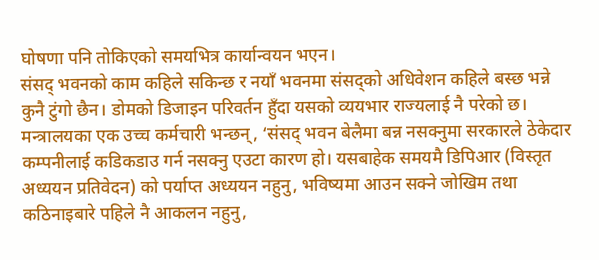घोषणा पनि तोकिएको समयभित्र कार्यान्वयन भएन।
संसद् भवनको काम कहिले सकिन्छ र नयाँ भवनमा संसद्को अधिवेशन कहिले बस्छ भन्ने कुनै टुंगो छैन। डोमको डिजाइन परिवर्तन हुँदा यसको व्ययभार राज्यलाई नै परेको छ। मन्त्रालयका एक उच्च कर्मचारी भन्छन्, ‘संसद् भवन बेलैमा बन्न नसक्नुमा सरकारले ठेकेदार कम्पनीलाई कडिकडाउ गर्न नसक्नु एउटा कारण हो। यसबाहेक समयमै डिपिआर (विस्तृत अध्ययन प्रतिवेदन) को पर्याप्त अध्ययन नहुनु, भविष्यमा आउन सक्ने जोखिम तथा कठिनाइबारे पहिले नै आकलन नहुनु,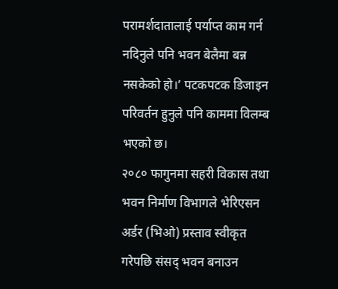परामर्शदातालाई पर्याप्त काम गर्न नदिनुले पनि भवन बेलैमा बन्न नसकेको हो।’ पटकपटक डिजाइन परिवर्तन हुनुले पनि काममा विलम्ब भएको छ।
२०८० फागुनमा सहरी विकास तथा भवन निर्माण विभागले भेरिएसन अर्डर (भिओ) प्रस्ताव स्वीकृत गरेपछि संसद् भवन बनाउन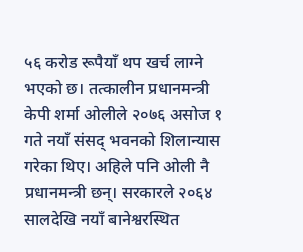५६ करोड रूपैयाँ थप खर्च लाग्ने भएको छ। तत्कालीन प्रधानमन्त्री केपी शर्मा ओलीले २०७६ असोज १ गते नयाँ संसद् भवनको शिलान्यास गरेका थिए। अहिले पनि ओली नै प्रधानमन्त्री छन्। सरकारले २०६४ सालदेखि नयाँ बानेश्वरस्थित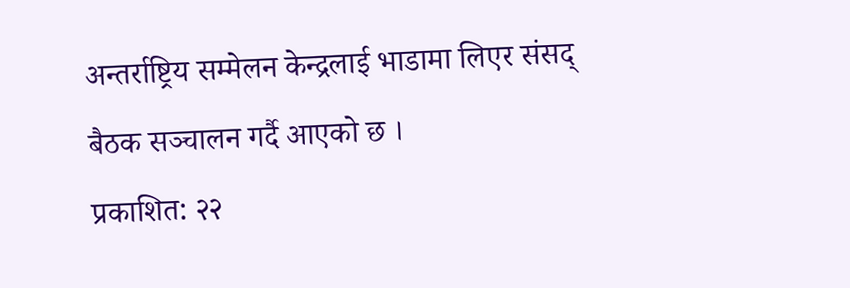अन्तर्राष्ट्रिय सम्मेलन केन्द्रलाई भाडामा लिएर संसद् बैठक सञ्चालन गर्दै आएको छ ।
प्रकाशित: २२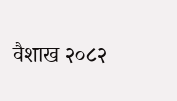वैशाख २०८२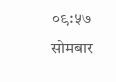०९:५७ सोमबार